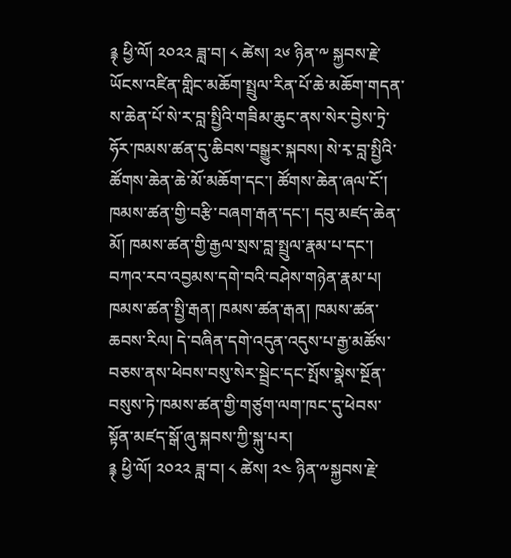࿑ ཕྱི་ལོ། ༢༠༢༢ ཟླ་བ། ༨ ཚེས། ༢༦ ཉིན་༸ སྐྱབས་རྗེ་ཡོངས་འཛིན་གླིང་མཆོག་སྤྲུལ་རིན་པོ་ཆེ་མཆོག་གདན་ས་ཆེན་པོ་སེ་ར་བླ་སྤྱིའི་གཟིམ་ཆུང་ནས་སེར་བྱེས་ཏྲེ་ཧོར་ཁམས་ཚན་དུ་ཆིབས་བསྒྱུར་སྐབས། སེ་རྭ་བླ་སྤྱིའི་ཚོགས་ཆེན་ཆེ་མོ་མཆོག་དང་། ཚོགས་ཆེན་ཞལ་ངོ་། ཁམས་ཚན་གྱི་བརྩི་བཞག་རྒན་དང་། དབུ་མཛད་ཆེན་མོ། ཁམས་ཚན་གྱི་རྒྱལ་སྲས་བླ་སྤྲུལ་རྣམ་པ་དང་། བཀའ་རབ་འབྱམས་དགེ་བའི་བཤེས་གཉེན་རྣམ་པ། ཁམས་ཚན་སྤྱི་རྒན། ཁམས་ཚན་རྒན། ཁམས་ཚན་ཆབས་རིལ། དེ་བཞིན་དགེ་འདུན་འདུས་པ་རྒྱ་མཚོས་བཅས་ནས་ཕེབས་བསུ་སེར་སྦྲེང་དང་སྤོས་སྣེས་སྔོན་བསུས་ཏེ་ཁམས་ཚན་གྱི་གཙུག་ལག་ཁང་དུ་ཕེབས་སྟོན་མཛད་སྒོ་ཞུ་སྐབས་ཀྱི་སྐུ་པར།
࿑ ཕྱི་ལོ། ༢༠༢༢ ཟླ་བ། ༨ ཚེས། ༢༤ ཉིན་༸སྐྱབས་རྗེ་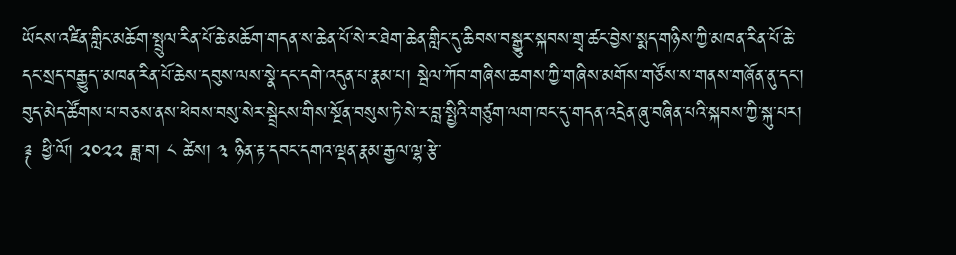ཡོངས་འཛིན་གླིང་མཆོག་སྤྲུལ་རིན་པོ་ཆེ་མཆོག་གདན་ས་ཆེན་པོ་སེ་ར་ཐེག་ཆེན་གླིང་དུ་ཆིབས་བསྒྱུར་སྐབས་གྲྭ་ཚང་བྱེས་སྨད་གཉིས་ཀྱི་མཁན་རིན་པོ་ཆེ་དང་སྲད་བརྒྱུད་་མཁན་རིན་པོ་ཆེས་དབུས་ལས་སྣེ་དང་དགེ་འདུན་པ་རྣམ་པ། སྦེལ་ཀོབ་གཞིས་ཆགས་ཀྱི་གཞིས་མགོས་གཙོས་ས་གནས་གཞོན་ནུ་དང་། བུད་མེད་ཚོགས་པ་བཅས་ནས་ཕེབས་བསུ་སེར་སྦྲེངས་གིས་སྔོན་བསུས་ཏེ་སེ་ར་བླ་སྤྱིའི་གཙུག་ལག་ཁང་དུ་གདན་འདྲེན་ཞུ་བཞིན་པའི་སྐབས་ཀྱི་སྐུ་པར།
࿑ ཕྱི་ལོ། ༢༠༢༢ ཟླ་བ། ༨ ཚེས། ༣ ཉིན་རྟ་དབང་དགའ་ལྡན་རྣམ་རྒྱལ་ལྷ་རྩེ་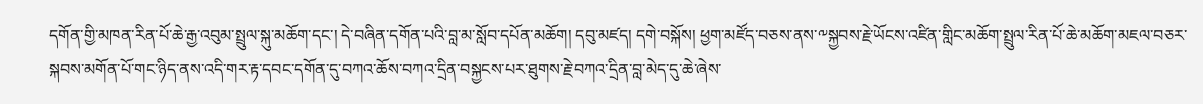དགོན་གྱི་མཁན་རིན་པོ་ཆེ་རྒྱ་འབུམ་སྤྲུལ་སྐུ་མཆོག་དང་། དེ་བཞིན་དགོན་པའི་བླ་མ་སློབ་དཔོན་མཆོག། དབུ་མཛད། དགེ་བསྐོས། ཕྱག་མཛོད་བཅས་ནས་༸སྐྱབས་རྗེ་ཡོངས་འཛིན་གླིང་མཆོག་སྤྲུལ་རིན་པོ་ཆེ་མཆོག་མཇལ་བཅར་སྐབས་མགོན་པོ་གང་ཉིད་ནས་འདི་གར་རྟ་དབང་དགོན་དུ་བཀའ་ཆོས་བཀའ་དྲིན་བསྐྱངས་པར་ཐུགས་རྗེ་བཀའ་དྲིན་བླ་མེད་དུ་ཆེ་ཞེས་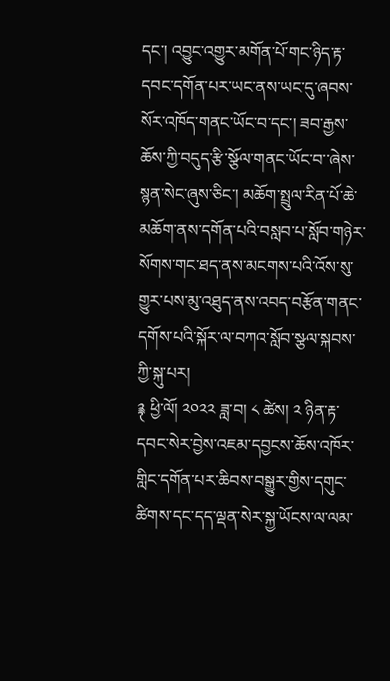དང་། འབྱུང་འགྱུར་མགོན་པོ་གང་ཉིད་རྟ་དབང་དགོན་པར་ཡང་ནས་ཡང་དུ་ཞབས་སོར་འཁོད་གནང་ཡོང་བ་དང་། ཟབ་རྒྱས་ཆོས་ཀྱི་བདུད་རྩི་སྩོལ་གནང་ཡོང་བ་་ཞེས་སྙན་སེང་ཞུས་ཅིང་། མཆོག་སྤྲུལ་རིན་པོ་ཆེ་མཆོག་ནས་དགོན་པའི་བསླབ་པ་སློབ་གཉེར་སོགས་གང་ཐད་ནས་མངགས་པའི་འོས་སུ་གྱུར་པས་མུ་འཐུད་ནས་འབད་བརྩོན་གནང་དགོས་པའི་སྐོར་ལ་བཀའ་སློབ་སྩལ་སྐབས་ཀྱི་སྐུ་པར།
࿑ ཕྱི་ལོ། ༢༠༢༢ ཟླ་བ། ༨ ཚེས། ༢ ཉིན་རྟ་དབང་སེར་བྱེས་འཇམ་དབྱངས་ཆོས་འཁོར་གླིང་དགོན་པར་ཆིབས་བསྒྱུར་གྱིས་དགུང་ཚིགས་དང་དད་ལྡན་སེར་སྐྱ་ཡོངས་ལ་ལམ་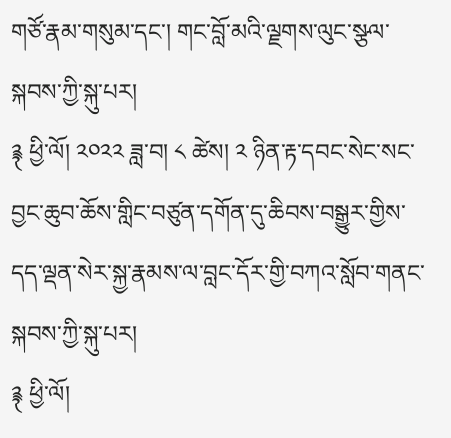གཙོ་རྣམ་གསུམ་དང་། གང་བློ་མའི་ལྗགས་ལུང་སྩལ་སྐབས་ཀྱི་སྐུ་པར།
࿑ ཕྱི་ལོ། ༢༠༢༢ ཟླ་བ། ༨ ཚེས། ༢ ཉིན་རྟ་དབང་སེང་སང་བྱང་ཆུབ་ཆོས་གླིང་བཙུན་དགོན་དུ་ཆིབས་བསྒྱུར་གྱིས་དད་ལྡན་སེར་སྐྱ་རྣམས་ལ་བླང་དོར་གྱི་བཀའ་སློབ་གནང་སྐབས་ཀྱི་སྐུ་པར།
࿑ ཕྱི་ལོ།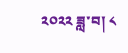༢༠༢༢ ཟླ་བ། ༨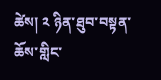ཚེས། ༢ ཉིན་ཐུབ་བསྟན་ཆོས་གླིང་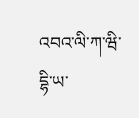འབའ་ལི་ཀ་ཝི་དྷི་ཡ་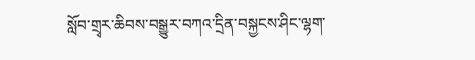སློབ་གྲྭར་ཆིབས་བསྒྱུར་བཀའ་དྲིན་བསྐྱངས་ཤིང་ལྷག་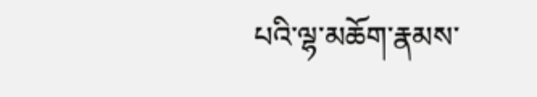པའི་ལྷ་མཆོག་རྣམས་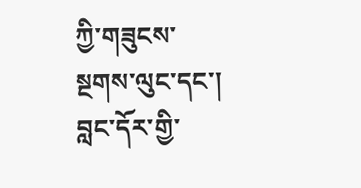ཀྱི་གཟུངས་སྔགས་ལུང་དང་། བླང་དོར་གྱི་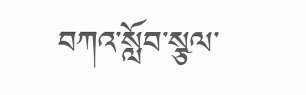བཀའ་སློབ་སྩལ་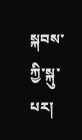སྐབས་ཀྱི་སྐུ་པར།